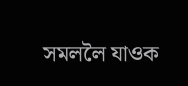সমললৈ যাওক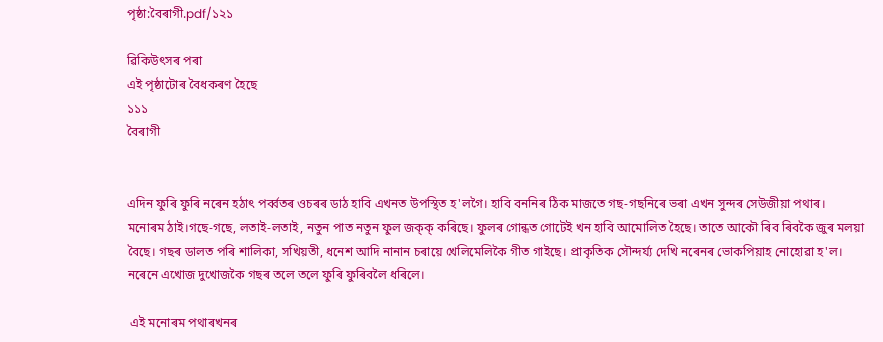পৃষ্ঠা:বৈৰাগী.pdf/১২১

ৱিকিউৎসৰ পৰা
এই পৃষ্ঠাটোৰ বৈধকৰণ হৈছে
১১১
বৈৰাগী


এদিন ফুৰি ফুৰি নৰেন হঠাৎ পৰ্ব্বতৰ ওচৰৰ ডাঠ হাবি এখনত উপস্থিত হ'লগৈ। হাবি বননিৰ ঠিক মাজতে গছ-গছনিৰে ভৰা এখন সুন্দৰ সেউজীয়া পথাৰ। মনোৰম ঠাই।গছে-গছে, লতাই-লতাই, নতুন পাত নতুন ফুল জক্‌ক্‌ কৰিছে। ফুলৰ গোন্ধত গোটেই খন হাবি আমোলিত হৈছে। তাতে আকৌ ৰিব ৰিবকৈ জুৰ মলয়া বৈছে। গছৰ ডালত পৰি শালিকা, সখিয়তী, ধনেশ আদি নানান চৰায়ে খেলিমেলিকৈ গীত গাইছে। প্ৰাকৃতিক সৌন্দৰ্য্য দেখি নৰেনৰ ভোকপিয়াহ নোহোৱা হ'ল। নৰেনে এখোজ দুখোজকৈ গছৰ তলে তলে ফুৰি ফুৰিবলৈ ধৰিলে।

 এই মনোৰম পথাৰখনৰ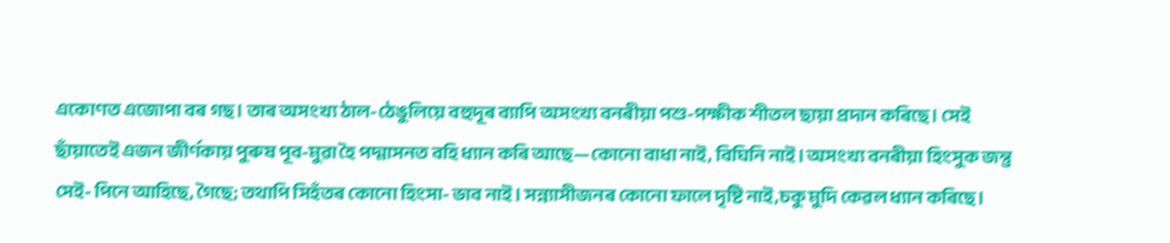একোণত এজোপা বৰ গছ। তাৰ অসংখ্য ঠাল-ঠেঙুলিয়ে বহুদূৰ ব্যাপি অসংখ্য বনৰীয়া পশু-পক্ষীক শীতল ছায়া প্ৰদান কৰিছে। সেই ছাঁয়াতেই এজন জীৰ্ণকায় পুৰুষ পূব-মুৱা হৈ পদ্মাসনত বহি ধ্যান কৰি আছে—কোনো বাধা নাই, বিঘিনি নাই। অসংখ্য বনৰীয়া হিংসুক জন্তু সেই- পিনে আহিছে, গৈছে; তথাপি সিহঁতৰ কোনো হিংসা- ভাব নাই। সন্ন্যাসীজনৰ কোনো ফালে দৃষ্টি নাই,চকু মুদি কেৱল ধ্যান কৰিছে।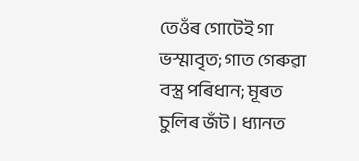তেওঁৰ গোটেই গা ভস্মাবৃত; গাত গেৰুৱা বস্ত্ৰ পৰিধান; মূৰত চুলিৰ জঁট। ধ্যানত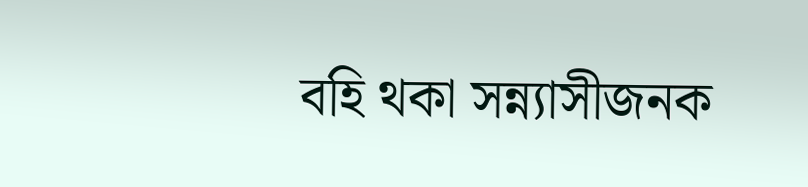বহি থকা সন্ন্যাসীজনক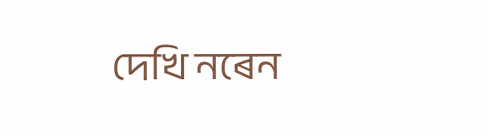দেখি নৰেন